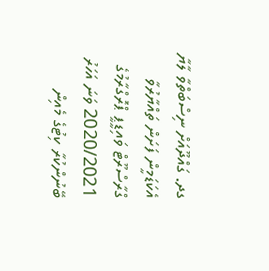ގދ. ގައްދޫއަށް ނިސްބަތްވާ ލާޔާ އެކަޑަމީން ފަށަން ތައްޔާރުވާ ގްރާސްރޫޓް ވައިޑީޕީ ޕްރޮގްރާމުގެ 2020/2021 ވަނަ އަހަރު ބޭނުންކުރާ ކިޓުގެ މެއިން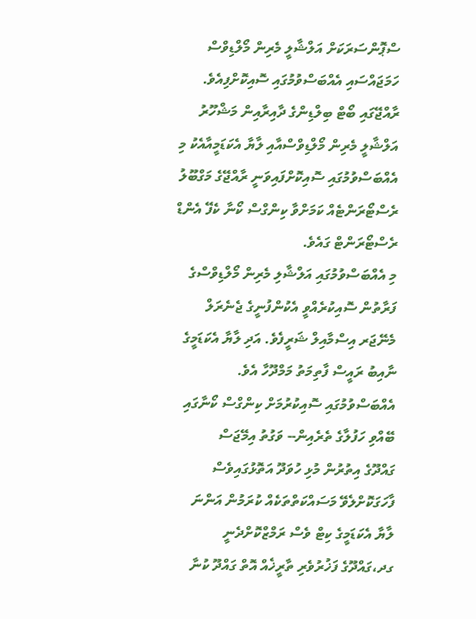ސްޕޮންސަރަކަށް އަލްޝާލީ މެރިން މޯލްޑިވްސް ހަމަޖައްސައި އެއްބަސްވުމުގައި ސޮއިކޮށްފިއެވެ.
ރާއްޖޭގައި ބޯޓް ބިލްޑިންގެ ދާއިރާއިން މަޝްހޫރު އަލްޝާލީ މެރިން މޯލްޑިވްސްއާއި ލާޔާ އެކަޑަމީއާއެކު މި އެއްބަސްވުމުގައި ސޮއިކޮށްފައިވަނީ ރާއްޖޭގެ މަގްބޫލު ރެސްޓޯރަންޓެއް ކަމަށްވާ ކިންގްސް ކޯނާ ކެފޭ އެންޑް ރެސްޓޯރަންޓް ގައެވެ.
މި އެއްބަސްވުމުގައި އަލްޝާލި މެރިން މޯލްޑިވްސްގެ ފަރާތުން ސޮއިކުރެއްވީ އެކުންފުނީގެ ޖެނެރަލް މެނޭޖަރ އިސްމާއިލް ޝަރީފެވެ. އަދި ލާޔާ އެކަޑަމީގެ ނާއިބު ރައީސް ފާތިމަތު މަމްދޫހާ އެވެ.
އެއްބަސްވުމުގައި ސޮއިކުރުމަށް ކިންގްސް ކޯނާގައި ބޭއްވި ހަފުލާގެ ތެރެއިން-- ވަގުތު އިމޭޖަސް
ގައްދޫގެ އިތުރުން މުޅި ހުވަދޫ އަތޮޅުގައިވެސް ފާހަގަކޮށްލެވޭ މަސައްކަތްތަކެއް ކުރަމުން އަންނަ ލާޔާ އެކަޑަމީގެ ކިޓް ވެސް ރަމްޒްކޮށްދެނީ ގދ،ގައްދޫގެ ފަޚުރުވެރި ތާރީޚެއް އޮތް ގައްދޫ ކުނާ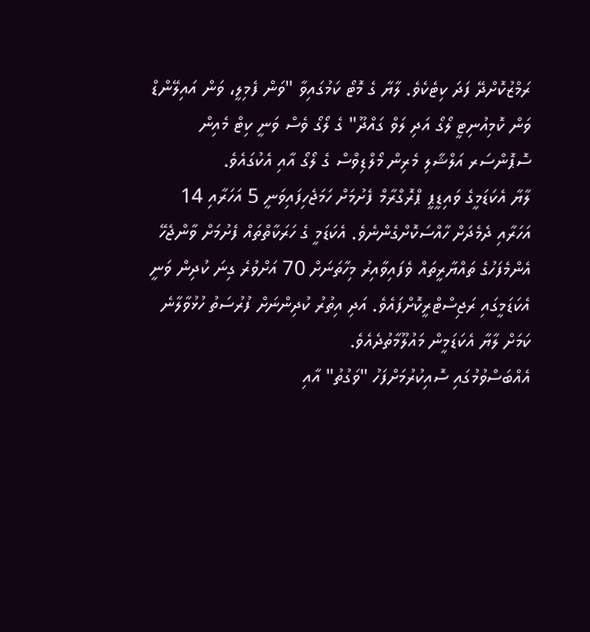ރަމްޒުކޮށްދޭ ފަދަ ކިޓެކެވެ. ލާޔާ ގެ މޮޓޯ ކަމުގައިވާ "ވަން ފެމިލީ، ވަން އައިލޭންޑް ވަން ކޮމިއުނިޓީ ލޯގޯ އަދި ލަވް ގައްދޫ" ގެ ލޯގޯ ވެސް ވަނީ ކިޓް މެއިން ސޮޕޮންސަރ އަލްޝާލި މެރިން މޯލްޑިވްސް ގެ ލޯގޯ އާއި އެކުގައެވެ.
ލާޔާ އެކަޑަމީގެ ވައިޑީޕީ ޕްރޮގްރާމް ފެށުމަށް ހަމަޖެހިފައިވަނީ 5 އަހަރާއި 14 އަހަރާއި ދެމެދަށް ހާއްސަކޮށްގެންނެވެ. އެކަޑަމީ ގެ ހަރަކާތްތައް ފެށުމަށް ވާންޖެހޭ އެންމެފަހުގެ ތައްޔާރީތައް ވެފައިވާއިރު މިހާތަނަށް 70 އަށްވުރެ ގިނަ ކުދިން ވަނީ އެކަޑަމީގައި ރަޖިސްޓްރީކޮށްފައެވެ. އަދި އިތުރު ކުދިންނަށް ފުރުސަތު ހުޅުވާލާނެ ކަމަށް ލާޔާ އެކަޑަމީން މައުލޫމާތުދެއެވެ.
އެއްބަސްވުމުގައި ސޮއިކުރުމަށްފަހު "ވަގުތު" އާއި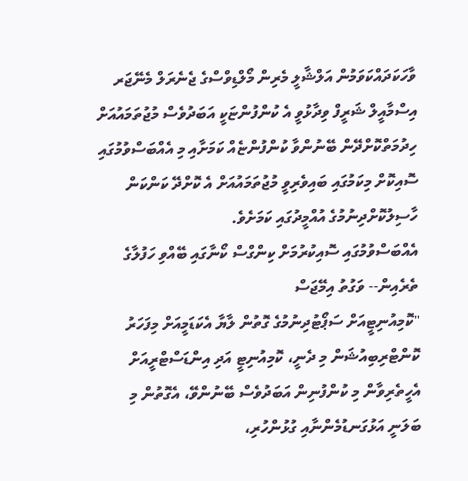ވާހަކަދައްކަވަމުން އަލްޝާލީ މެރިން މޯލްޑިވްސްގެ ޖެނެރަލް މެނޭޖަރ އިސްމާއީލް ޝަރީފް ވިދާޅުވީ އެ ކުންފުންޏަކީ އަބަދުވެސް މުޖުތަމައުއަށް ހިދުމަތްކޮށްދޭން ބޭނުންވާ ކުންފުންޏެއް ކަމަށާއި މި އެއްބަސްވުމުގައި ސޮއިކޮށް މިކަމުގައި ބައިވެރިވީ މުޖުތަމައުއަށް އެ ކޮށްދޭ ކަންކަން ހާސިލުކޮށްދިނުމުގެ އުއްމީދުގައި ކަމަށެވެ.
އެއްބަސްވުމުގައި ސޮއިކުރުމަށް ކިންގްސް ކޯނާގައި ބޭއްވި ހަފުލާގެ ތެރެއިން-- ވަގުތު އިމޭޖަސް
"ކޮމިއުނިޓީއަށް ސަޕޯޓުދިނުމުގެ ގޮތުން ލާޔާ އެކަޑަމީއަށް މިފަހަރު ކޮންޓްރިބިއުޝަން މި ދެނީ، ކޮމިއުނިޓީ އަދި އިންޑަސްޓްރީއަށް އެހީތެރިވާން މި ކުންފުނިން އަބަދުވެސް ބޭނުންވޭ، އެގޮތުން މި ބަލަނީ އަޅުގަނޑުމެންނާއި ގުޅުންހުރި،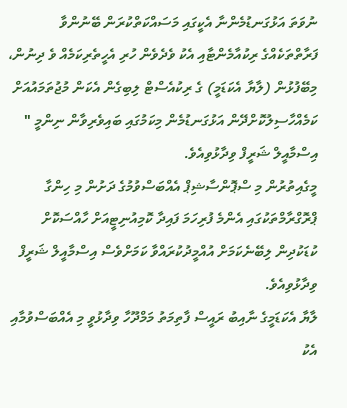ނުވަތަ އަޅުގަނޑުމެންނާ އެކީގައި މަސައްކަތްކުރަން ބޭނުންވާ ފަރާތްތަކެއްގެ ރިކުއާމެންޓާއި އެކު ވެދެވެން ހުރި އެހީތެރިކަމެއް ވެ ދިނުން، މިބޭފުޅުން (ލާޔާ އެކަޑަމީ) ގެ ރިކުއެސްޓް ލިބިގެން އެކަން މުޖުތަމައުއަށް ކަމެއްހާސިލުކޮށްދޭން އަޅުގަނޑުމެން މިކަމުގައި ބައިވެރިވާން ނިންމީ " އިސްމާއީލް ޝަރީފް ވިދާޅުވިއެވެ.
މީގެއިތުރުން މި ސްޕޮންސާޝިޕް އެއްބަސްވުމުގެ ދަށުން މި ހިންގާ ޕްރޮގްރާމްތަކުގައި އެންމެ ފުރިހަމަ ފައިދާ ކޮމިއުނިޓީއަށް ހާއްސަކޮށް ކުޑަކުދިން ލިބޭނެކަމަށް އުއްމީދުކުރައްވާ ކަމަށްވެސް އިސްމާއީލް ޝަރީފް ވިދާޅުވިއެވެ.
ލާޔާ އެކަޑަމީގެ ނާއިބު ރައީސް ފާތިމަތު މަމްދޫހާ ވިދާޅުވީ މި އެއްބަސްވުމާއި އެކު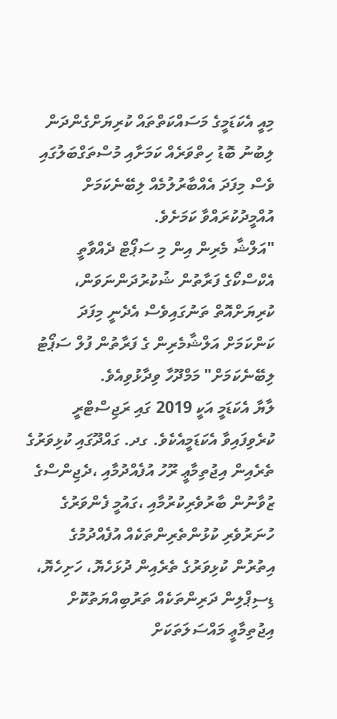މިއީ އެކަޑަމީގެ މަސައްކަތްތައް ކުރިޔަށްގެންދަން ލިބުނު ބޮޑު ހިތްވަރެއް ކަމަށާއި މުސްތަގްބަލުގައި ވެސް މިފަދަ އެއްބާރުލުމެއް ލިބޭނެކަމަށް އުއްމީދުކުރައްވާ ކަމަށެވެ.
"އަލްޝާ މެރިން އިން މި ސަޕޯޓް ދެއްވާތީ އެކްސްކޯގެ ފަރާތުން ޝުކުރުދަންނަވަން، ކުރިޔަށްއޮތް ތަނުގައިވެސް އެދެނީ މިފަދަ ކަންކަމަށް އަލްޝާމެރިން ގެ ފަރާތުން ފުލް ސަޕޯޓު ލިބޭނެކަމަށް" މަމްދޫހާ ވިދާޅުވިއެވެ.
ލާޔާ އެކަޑަމީ އަކީ 2019 ގައި ރަޖިސްޓްރީ ކުރެވިފައިވާ އެކަޑަމީއެކެވެ. ގދ. ގައްދޫގައި ކުޅިވަރުގެ ތެރެއިން އިޖުތިމާޢީ ރޫހު އުފެއްދުމާއި ،ދެޖިންސްގެ ޒުވާނުން ބާރުވެރިކުރުމާއި ،ގައުމީ ފެންވަރުގެ ހުނަރުވެރި ކުޅުންތެރިންތަކެއް އުފެއްދުމުގެ އިތުރުން ކުޅިވަރުގެ ތެރެއިން ދުޅަހެޔޮ، ހަށިހެޔޮ، ޑިސިޕްލިން ދަރިންތަކެއް ތަރުބިއްޔަތުކޮށް އިޖުތިމާޢީ މައްސަލަތަކަށް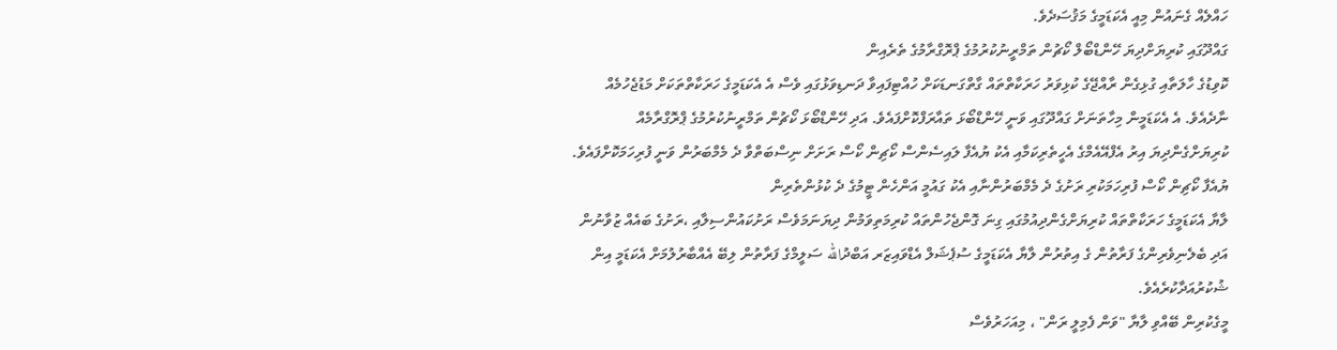ހައްލެއް ގެނައުން މިއީ އެކަޑަމީގެ މަޤުސަދެވެ.
ގައްދޫގައި ކުރިޔަށްދިޔަ ހޭންޑްބޯލް ކޯޗުން ތަމްރީނުކުރުމުގެ ޕްރޮގްރާމުގެ ތެރެއިން
ކޮވިޑުގެ ހާލަތާއި ގުޅިގެން ރާއްޖޭގެ ކުޅިވަރު ހަރަކާތްތައް ގާތްގަނޑަކަށް ހުއްޓިފައިވާ ދަނޑިވަޅުގައި ވެސް އެ އެކަޑަމީގެ ހަރަކާތްތަކަށް މަޑުޖެހުމެއް ނާދެއެވެ. އެ އެކަޑަމީން މިހާތަނަށް ގައްދޫގައި ވަނީ ހޭންޑްބޯޅަ ތައާރަފްކޮށްފައެވެ. އަދި ހޭންޑްބޯޅަ ކޯޗުން ތަމްރީނުކުރުމުގެ ޕްރޮގްރާމެއް ކުރިޔަށްގެންދިޔަ އިރު އެފްއޭއެމްގެ އެހީތެރިކަމާއި އެކު ޔުއެފާ ލައިސެންސް ކޯޗިން ކޯސް ރަށަށް ނިސްބަތްވާ ދެ މެމްބަރުން ވަނީ ފުރިހަމަކޮށްފައެވެ.
ޔުއެފާ ކޯޗިން ކޯސް ފުރިހަމަކުރި ރަށުގެ ދެ މެމްބަރުންނާއި އެކު ގައުމީ އަންހެން ޓީމުގެ ދެ ކުޅުންތެރިން
ލާޔާ އެކަޑަމީގެ ހަރަކާތްތައް ކުރިޔަށްގެންދިއުމުގައި ގިނަ ގޮންޖެހުންތައް ކުރިމަތިވަމުން ދިޔަނަމަވެސް ރަށުކައުންސިލާއި ،ރަށުގެ ބައެއް ޒުވާނުން އަދި ބެލެނިވެރިންގެ ފަރާތުން ގެ އިތުރުން ލާޔާ އެކަޑަމީގެ ސުޕެޝަލް އެޑްވައިޒަރ އަބްދުالله ސަލީމްގެ ފަރާތުން ލިބޭ އެއްބާރުލުމަށް އެކަޑަމީ އިން ޝުކުރުއަދާކުރެއެވެ.
މީގެކުރިން ބޭއްވި ލާޔާ "ވަން ފެމިލީ ރަން" ، މިއަހަރުވެސް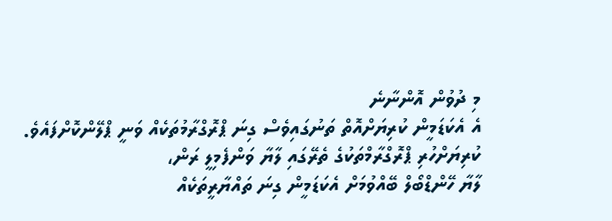މި ދުވުން އޮންނާނެ
އެ އެކަޑަމީން ކުރިޔަށްއޮތް ތަނުގައިވެސް ގިނަ ޕްރޮގްރާމުތަކެއް ވަނީ ޕްލޭންކޮށްފައެވެ. ކުރިޔަށްހުރި ޕްރޮގްރާމްތަކުގެ ތެރޭގައި ލާޔާ ވަންފެމިލީ ރަން،
ލާޔާ ހޭންޑްބޯލް ބޭއްވުމަށް އެކަޑަމީން ގިނަ ތައްޔާރީތަކެއް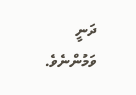ދަނީ ވަމުންނެވެ.